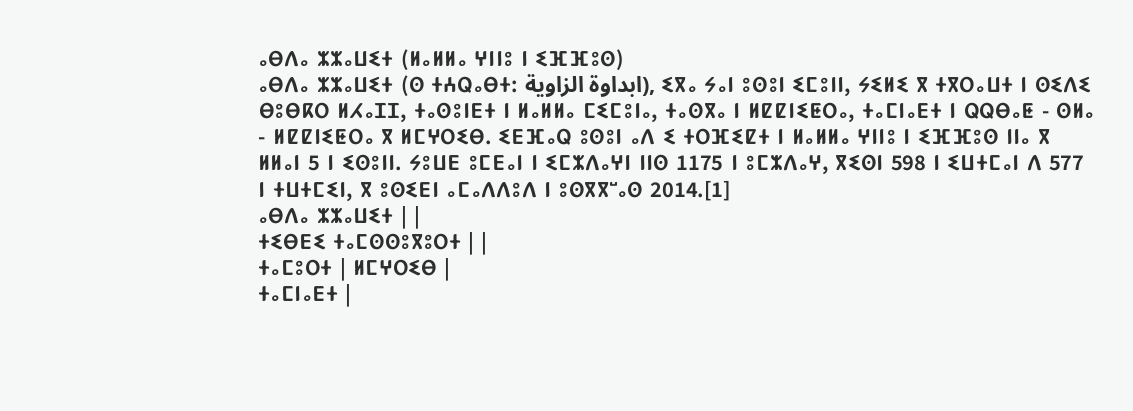ⴰⴱⴷⴰ ⵣⵣⴰⵡⵉⵜ (ⵍⴰⵍⵍⴰ ⵖⵏⵏⵓ ⵏ ⵉⴼⴼⵓⵙ)
ⴰⴱⴷⴰ ⵣⵣⴰⵡⵉⵜ (ⵙ ⵜⵄⵕⴰⴱⵜ: ابداوة الزاوية), ⵉⴳⴰ ⵢⴰⵏ ⵓⵙⵓⵏ ⵉⵎⵓⵏⵏ, ⵢⵉⵍⵉ ⴳ ⵜⴳⵔⴰⵡⵜ ⵏ ⵙⵉⴷⵉ ⴱⵓⴱⴽⵔ ⵍⵃⴰⵊⵊ, ⵜⴰⵙⵓⵏⴹⵜ ⵏ ⵍⴰⵍⵍⴰ ⵎⵉⵎⵓⵏⴰ, ⵜⴰⵙⴳⴰ ⵏ ⵍⵇⵇⵏⵉⵟⵔⴰ, ⵜⴰⵎⵏⴰⴹⵜ ⵏ ⵕⵕⴱⴰⵟ - ⵙⵍⴰ - ⵍⵇⵇⵏⵉⵟⵔⴰ ⴳ ⵍⵎⵖⵔⵉⴱ. ⵉⴹⴼⴰⵕ ⵓⵙⵓⵏ ⴰⴷ ⵉ ⵜⵔⴼⵉⵇⵜ ⵏ ⵍⴰⵍⵍⴰ ⵖⵏⵏⵓ ⵏ ⵉⴼⴼⵓⵙ ⵏⵏⴰ ⴳ ⵍⵍⴰⵏ 5 ⵏ ⵉⵙⵓⵏⵏ. ⵢⵓⵡⴹ ⵓⵎⴹⴰⵏ ⵏ ⵉⵎⵣⴷⴰⵖⵏ ⵏⵏⵙ 1175 ⵏ ⵓⵎⵣⴷⴰⵖ, ⴳⵉⵙⵏ 598 ⵏ ⵉⵡⵜⵎⴰⵏ ⴷ 577 ⵏ ⵜⵡⵜⵎⵉⵏ, ⴳ ⵓⵙⵉⴹⵏ ⴰⵎⴰⴷⴷⵓⴷ ⵏ ⵓⵙⴳⴳⵯⴰⵙ 2014.[1]
ⴰⴱⴷⴰ ⵣⵣⴰⵡⵉⵜ | |
ⵜⵉⴱⴹⵉ ⵜⴰⵎⵙⵙⵓⴳⵓⵔⵜ | |
ⵜⴰⵎⵓⵔⵜ | ⵍⵎⵖⵔⵉⴱ |
ⵜⴰⵎⵏⴰⴹⵜ |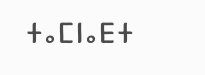ⵜⴰⵎⵏⴰⴹⵜ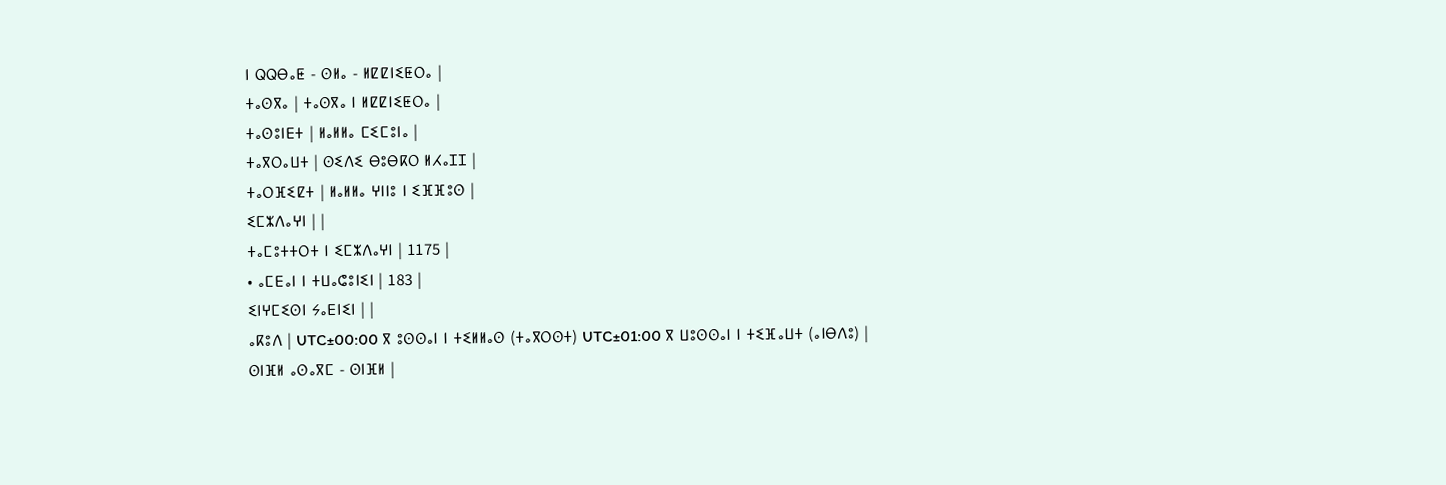ⵏ ⵕⵕⴱⴰⵟ - ⵙⵍⴰ - ⵍⵇⵇⵏⵉⵟⵔⴰ |
ⵜⴰⵙⴳⴰ | ⵜⴰⵙⴳⴰ ⵏ ⵍⵇⵇⵏⵉⵟⵔⴰ |
ⵜⴰⵙⵓⵏⴹⵜ | ⵍⴰⵍⵍⴰ ⵎⵉⵎⵓⵏⴰ |
ⵜⴰⴳⵔⴰⵡⵜ | ⵙⵉⴷⵉ ⴱⵓⴱⴽⵔ ⵍⵃⴰⵊⵊ |
ⵜⴰⵔⴼⵉⵇⵜ | ⵍⴰⵍⵍⴰ ⵖⵏⵏⵓ ⵏ ⵉⴼⴼⵓⵙ |
ⵉⵎⵣⴷⴰⵖⵏ | |
ⵜⴰⵎⵓⵜⵜⵔⵜ ⵏ ⵉⵎⵣⴷⴰⵖⵏ | 1175 |
• ⴰⵎⴹⴰⵏ ⵏ ⵜⵡⴰⵛⵓⵏⵉⵏ | 183 |
ⵉⵏⵖⵎⵉⵙⵏ ⵢⴰⴹⵏⵉⵏ | |
ⴰⴽⵓⴷ | UTC±00:00 ⴳ ⵓⵙⵙⴰⵏ ⵏ ⵜⵉⵍⵍⴰⵙ (ⵜⴰⴳⵔⵙⵜ) UTC±01:00 ⴳ ⵡⵓⵙⵙⴰⵏ ⵏ ⵜⵉⴼⴰⵡⵜ (ⴰⵏⴱⴷⵓ) |
ⵙⵏⴼⵍ ⴰⵙⴰⴳⵎ - ⵙⵏⴼⵍ |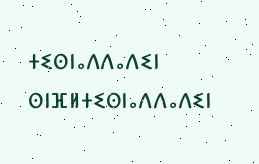ⵜⵉⵙⵏⴰⴷⴷⴰⴷⵉⵏ
ⵙⵏⴼⵍⵜⵉⵙⵏⴰⴷⴷⴰⴷⵉⵏ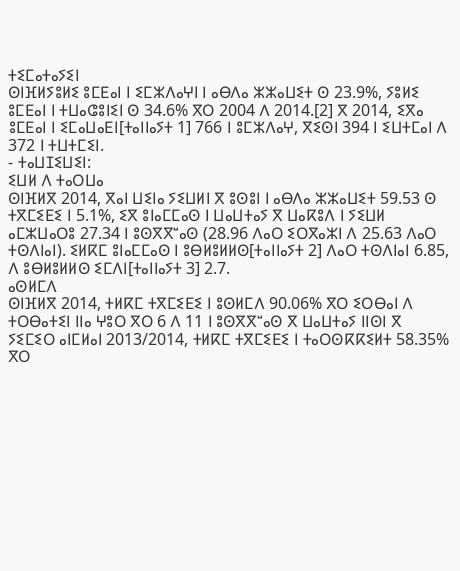ⵜⵉⵎⴰⵜⴰⵢⵉⵏ
ⵙⵏⴼⵍⵢⵓⵍⵉ ⵓⵎⴹⴰⵏ ⵏ ⵉⵎⵣⴷⴰⵖⵏ ⵏ ⴰⴱⴷⴰ ⵣⵣⴰⵡⵉⵜ ⵙ 23.9%, ⵢⵓⵍⵉ ⵓⵎⴹⴰⵏ ⵏ ⵜⵡⴰⵛⵓⵏⵉⵏ ⵙ 34.6% ⴳⵔ 2004 ⴷ 2014.[2] ⴳ 2014, ⵉⴳⴰ ⵓⵎⴹⴰⵏ ⵏ ⵉⵎⴰⵡⴰⴹⵏ[ⵜⴰⵏⵏⴰⵢⵜ 1] 766 ⵏ ⵓⵎⵣⴷⴰⵖ, ⴳⵉⵙⵏ 394 ⵏ ⵉⵡⵜⵎⴰⵏ ⴷ 372 ⵏ ⵜⵡⵜⵎⵉⵏ.
- ⵜⴰⵡⵊⵉⵡⵉⵏ:
ⵉⵡⵍ ⴷ ⵜⴰⵔⵡⴰ
ⵙⵏⴼⵍⴳ 2014, ⴳⴰⵏ ⵡⵉⵏⴰ ⵢⵉⵡⵍⵏ ⴳ ⵓⵙⵓⵏ ⵏ ⴰⴱⴷⴰ ⵣⵣⴰⵡⵉⵜ 59.53 ⵙ ⵜⴳⵎⵉⴹⵉ ⵏ 5.1%, ⵉⴳ ⵓⵏⴰⵎⵎⴰⵙ ⵏ ⵡⴰⵡⵜⴰⵢ ⴳ ⵡⴰⴽⵓⴷ ⵏ ⵢⵉⵡⵍ ⴰⵎⵣⵡⴰⵔⵓ 27.34 ⵏ ⵓⵙⴳⴳⵯⴰⵙ (28.96 ⴷⴰⵔ ⵉⵔⴳⴰⵣⵏ ⴷ 25.63 ⴷⴰⵔ ⵜⵙⴷⵏⴰⵏ). ⵉⵍⴽⵎ ⵓⵏⴰⵎⵎⴰⵙ ⵏ ⵓⴱⵍⵓⵍⵍⵙ[ⵜⴰⵏⵏⴰⵢⵜ 2] ⴷⴰⵔ ⵜⵙⴷⵏⴰⵏ 6.85, ⴷ ⵓⴱⵍⵓⵍⵍⵙ ⵉⵎⴷⵏ[ⵜⴰⵏⵏⴰⵢⵜ 3] 2.7.
ⴰⵙⵍⵎⴷ
ⵙⵏⴼⵍⴳ 2014, ⵜⵍⴽⵎ ⵜⴳⵎⵉⴹⵉ ⵏ ⵓⵙⵍⵎⴷ 90.06% ⴳⵔ ⵉⵔⴱⴰⵏ ⴷ ⵜⵔⴱⴰⵜⵉⵏ ⵏⵏⴰ ⵖⵓⵔ ⴳⵔ 6 ⴷ 11 ⵏ ⵓⵙⴳⴳⵯⴰⵙ ⴳ ⵡⴰⵡⵜⴰⵢ ⵏⵏⵙⵏ ⴳ ⵢⵉⵎⵉⵔ ⴰⵏⵎⵍⴰⵏ 2013/2014, ⵜⵍⴽⵎ ⵜⴳⵎⵉⴹⵉ ⵏ ⵜⴰⵔⵙⴽⴽⵉⵍⵜ 58.35% ⴳⵔ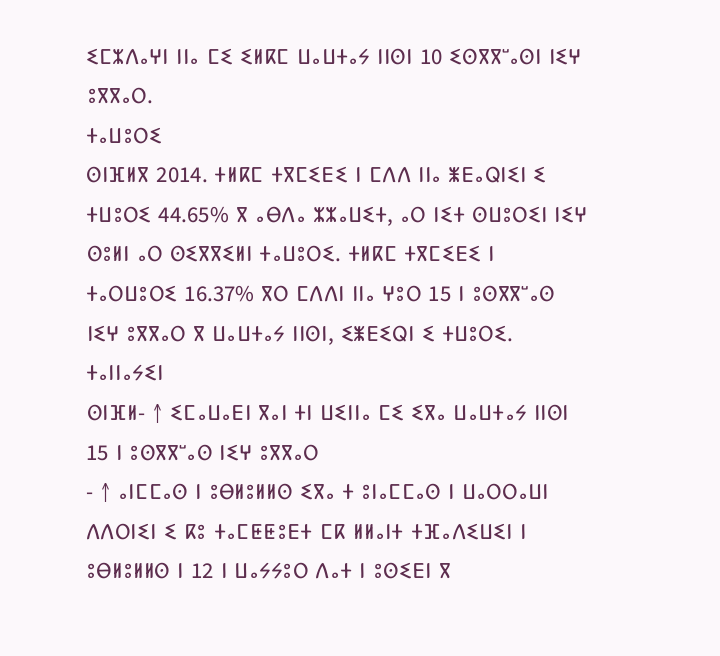ⵉⵎⵣⴷⴰⵖⵏ ⵏⵏⴰ ⵎⵉ ⵉⵍⴽⵎ ⵡⴰⵡⵜⴰⵢ ⵏⵏⵙⵏ 10 ⵉⵙⴳⴳⵯⴰⵙⵏ ⵏⵉⵖ ⵓⴳⴳⴰⵔ.
ⵜⴰⵡⵓⵔⵉ
ⵙⵏⴼⵍⴳ 2014. ⵜⵍⴽⵎ ⵜⴳⵎⵉⴹⵉ ⵏ ⵎⴷⴷ ⵏⵏⴰ ⵥⴹⴰⵕⵏⵉⵏ ⵉ ⵜⵡⵓⵔⵉ 44.65% ⴳ ⴰⴱⴷⴰ ⵣⵣⴰⵡⵉⵜ, ⴰⵔ ⵏⵉⵜ ⵙⵡⵓⵔⵉⵏ ⵏⵉⵖ ⵙⵓⵍⵏ ⴰⵔ ⵙⵉⴳⴳⵉⵍⵏ ⵜⴰⵡⵓⵔⵉ. ⵜⵍⴽⵎ ⵜⴳⵎⵉⴹⵉ ⵏ ⵜⴰⵔⵡⵓⵔⵉ 16.37% ⴳⵔ ⵎⴷⴷⵏ ⵏⵏⴰ ⵖⵓⵔ 15 ⵏ ⵓⵙⴳⴳⵯⴰⵙ ⵏⵉⵖ ⵓⴳⴳⴰⵔ ⴳ ⵡⴰⵡⵜⴰⵢ ⵏⵏⵙⵏ, ⵉⵥⴹⵉⵕⵏ ⵉ ⵜⵡⵓⵔⵉ.
ⵜⴰⵏⵏⴰⵢⵉⵏ
ⵙⵏⴼⵍ- ↑ ⵉⵎⴰⵡⴰⴹⵏ ⴳⴰⵏ ⵜⵏ ⵡⵉⵏⵏⴰ ⵎⵉ ⵉⴳⴰ ⵡⴰⵡⵜⴰⵢ ⵏⵏⵙⵏ 15 ⵏ ⵓⵙⴳⴳⵯⴰⵙ ⵏⵉⵖ ⵓⴳⴳⴰⵔ
- ↑ ⴰⵏⵎⵎⴰⵙ ⵏ ⵓⴱⵍⵓⵍⵍⵙ ⵉⴳⴰ ⵜ ⵓⵏⴰⵎⵎⴰⵙ ⵏ ⵡⴰⵔⵔⴰⵡⵏ ⴷⴷⵔⵏⵉⵏ ⵉ ⴽⵓ ⵜⴰⵎⵟⵟⵓⴹⵜ ⵎⴽ ⵍⵍⴰⵏⵜ ⵜⴼⴰⴷⵉⵡⵉⵏ ⵏ ⵓⴱⵍⵓⵍⵍⵙ ⵏ 12 ⵏ ⵡⴰⵢⵢⵓⵔ ⴷⴰⵜ ⵏ ⵓⵙⵉⴹⵏ ⴳ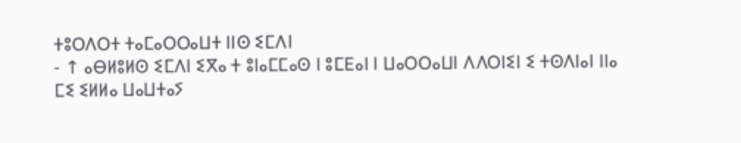ⵜⵓⵔⴷⵔⵜ ⵜⴰⵎⴰⵔⵔⴰⵡⵜ ⵏⵏⵙ ⵉⵎⴷⵏ
- ↑ ⴰⴱⵍⵓⵍⵙ ⵉⵎⴷⵏ ⵉⴳⴰ ⵜ ⵓⵏⴰⵎⵎⴰⵙ ⵏ ⵓⵎⴹⴰⵏ ⵏ ⵡⴰⵔⵔⴰⵡⵏ ⴷⴷⵔⵏⵉⵏ ⵉ ⵜⵙⴷⵏⴰⵏ ⵏⵏⴰ ⵎⵉ ⵉⵍⵍⴰ ⵡⴰⵡⵜⴰⵢ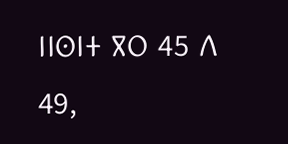ⵏⵏⵙⵏⵜ ⴳⵔ 45 ⴷ 49,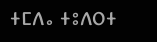ⵜⵎⴷⴰ ⵜⵓⴷⵔⵜ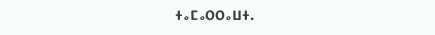ⵜⴰⵎⴰⵔⵔⴰⵡⵜ.